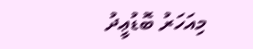މިއަހަރު ބޮޑުޢީދު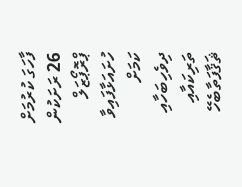ފާހަގަ ކުރުމަށް 26 ރަށަކުން ޕްރޮޕޯޒަލް ހުށައަޅާފައިވާ ކަމަށް ދިވެހިބަހާއި ތަރިކައާއި ޘަޤާފަތާބެހޭ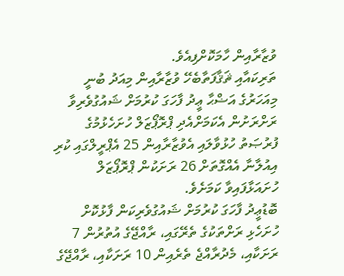ވުޒާރާއިން ހާމަކޮށްފިއެވެ.
ތަރިކައާއި ޘަޤާފަތާބެހޭ ވުޒާރާއިން މިއަދު ބުނީ މިއަހަރުގެ އަޟްޙާ ޢީދު ފާހަގަ ކުރުމަށް ޝައުގުވެރިވާ ރަށްރަށުން އެކަމަށްއެދި ޕްރޮޕޯޒަލް ހުށަހެޅުމުގެ ފުރުޞަތު ހުޅުވާލައި އެވުޒާރާއިން 25 އެޕްރީލްގައި ކުރި އިއުލާނާ އެއްގޮތަށް 26 ރަށަކުން ޕްރޮޕޯޒަލް ހުށައަޅާފައިވާ ކަމަށެވެ.
ބޮޑުޢީދު ފާހަގަ ކުރުމަށް ޝައުގުވެރިކަން ފާޅުކޮށް ހުށަހެޅި ރަށްތަކުގެ ތެރޭގައި، ރާއްޖޭގެ އުތުރުން 7 ރަށަކާއި، މެދުރާއްޖެ ތެރެއިން 10 ރަށަކާއި، ރާއްޖޭގެ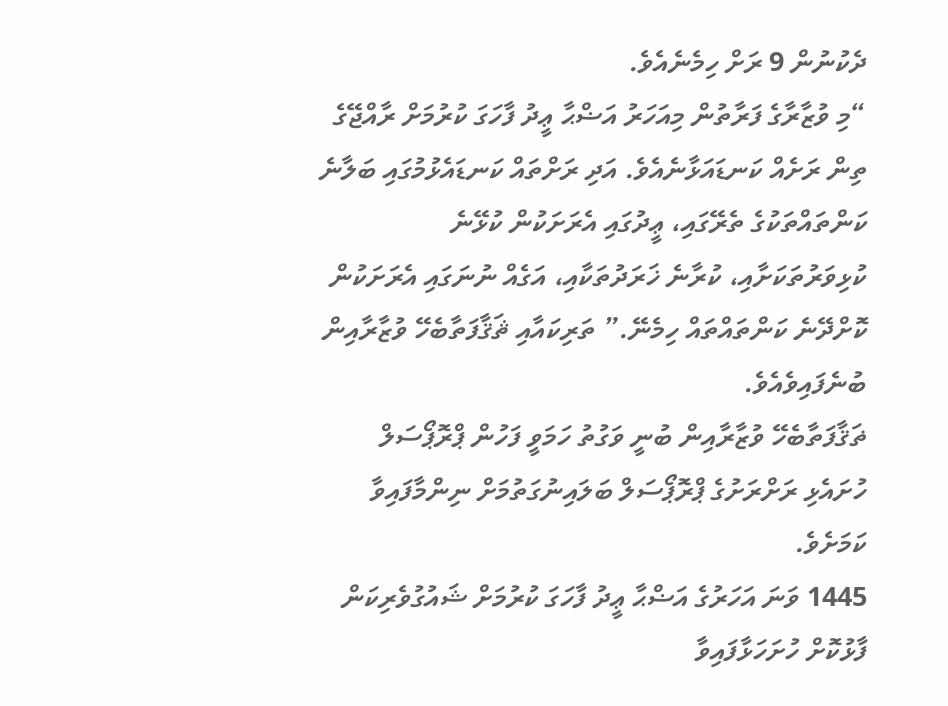ދެކުނުން 9 ރަށް ހިމެނެއެވެ.
“މި ވުޒާރާގެ ފަރާތުން މިއަހަރު އަޟްޙާ ޢީދު ފާހަގަ ކުރުމަށް ރާއްޖޭގެ ތިން ރަށެއް ކަނޑައަޅާނެއެވެ. އަދި ރަށްތައް ކަނޑައެޅުމުގައި ބަލާނެ ކަންތައްތަކުގެ ތެރޭގައި، ޢީދުގައި އެރަށަކުން ކުޅޭނެ ކުޅިވަރުތަކަށާއި، ކުރާނެ ޚަރަދުތަކާއި، އަގެއް ނުނަގައި އެރަށަކުން ކޮށްދޭނެ ކަންތައްތައް ހިމެނޭ.” ތަރިކައާއި ޘަޤާފަތާބެހޭ ވުޒާރާއިން ބުނެފައިވެއެވެ.
ޡަޤާފަތާބެހޭ ވުޒާރާއިން ބުނީ ވަގުތު ހަމަވީ ފަހުން ޕްރޮޕޯސަލް ހުށައެޅި ރަށްރަށުގެ ޕްރޮޕޯސަލް ބަލައިނުގަތުމަށް ނިންމާފައިވާ ކަމަށެވެ.
1445 ވަނަ އަހަރުގެ އަޟްޙާ ޢީދު ފާހަގަ ކުރުމަށް ޝައުގުވެރިކަން ފާޅުކޮށް ހުށަހަޅާފައިވާ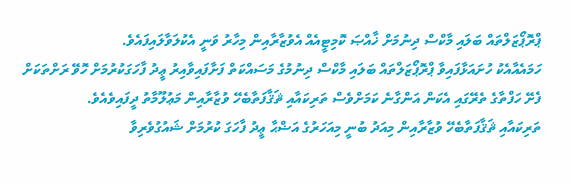ޕްރޮޕޯޒަލްތައް ބަލައި މާކްސް ދިނުމަށް ޚާއްޞަ ކޮމިޓީއެއް އެވުޒާރާއިން މިހާރު ވަނީ އެކުލަވާލައިފައެވެ.
ހަމައެއާއެކު ހުށައަޅާފައިވާ ޕްރޮޕޯޒަލްތައް ބަލައި މާކްސް ދިނުމުގެ މަސައްކަތް ފަށާފައިވާއިރު ޢީދު ފާހަގަކުރުމަށް ހޮވޭ ރަށްތަކަށް ފެށޭ ހަފްތާގެ ތެރޭގައި އެކަން އަންގާނެ ކަމަށްވެސް ތަރިކައާއި ޘަޤާފަތާބެހޭ ވުޒާރާއިން މަޢުލޫމާތު ދީފައިވެއެވެ.
ތަރިކައާއި ޘަޤާފަތާބެހޭ ވުޒާރާއިން މިއަދު ބުނީ މިއަހަރުގެ އަޟްޙާ ޢީދު ފާހަގަ ކުރުމަށް ޝައުގުވެރިވާ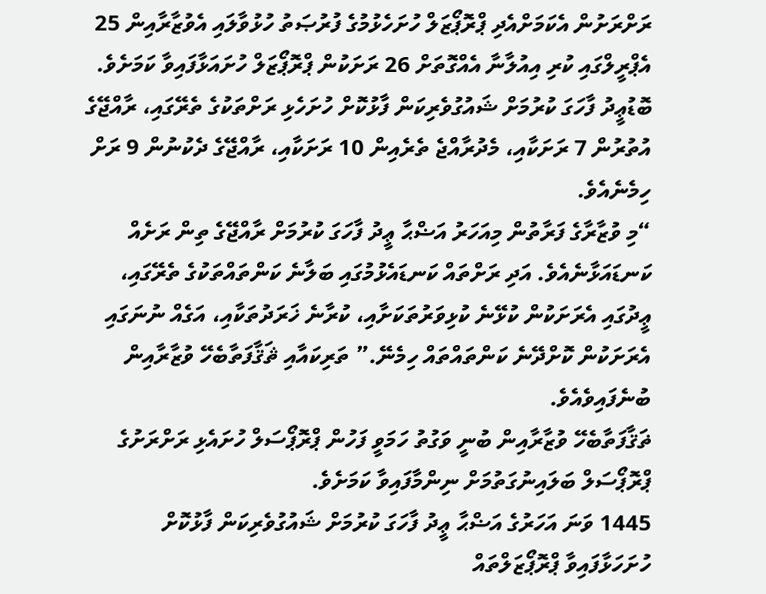ރަށްރަށުން އެކަމަށްއެދި ޕްރޮޕޯޒަލް ހުށަހެޅުމުގެ ފުރުޞަތު ހުޅުވާލައި އެވުޒާރާއިން 25 އެޕްރީލްގައި ކުރި އިއުލާނާ އެއްގޮތަށް 26 ރަށަކުން ޕްރޮޕޯޒަލް ހުށައަޅާފައިވާ ކަމަށެވެ.
ބޮޑުޢީދު ފާހަގަ ކުރުމަށް ޝައުގުވެރިކަން ފާޅުކޮށް ހުށަހެޅި ރަށްތަކުގެ ތެރޭގައި، ރާއްޖޭގެ އުތުރުން 7 ރަށަކާއި، މެދުރާއްޖެ ތެރެއިން 10 ރަށަކާއި، ރާއްޖޭގެ ދެކުނުން 9 ރަށް ހިމެނެއެވެ.
“މި ވުޒާރާގެ ފަރާތުން މިއަހަރު އަޟްޙާ ޢީދު ފާހަގަ ކުރުމަށް ރާއްޖޭގެ ތިން ރަށެއް ކަނޑައަޅާނެއެވެ. އަދި ރަށްތައް ކަނޑައެޅުމުގައި ބަލާނެ ކަންތައްތަކުގެ ތެރޭގައި، ޢީދުގައި އެރަށަކުން ކުޅޭނެ ކުޅިވަރުތަކަށާއި، ކުރާނެ ޚަރަދުތަކާއި، އަގެއް ނުނަގައި އެރަށަކުން ކޮށްދޭނެ ކަންތައްތައް ހިމެނޭ.” ތަރިކައާއި ޘަޤާފަތާބެހޭ ވުޒާރާއިން ބުނެފައިވެއެވެ.
ޡަޤާފަތާބެހޭ ވުޒާރާއިން ބުނީ ވަގުތު ހަމަވީ ފަހުން ޕްރޮޕޯސަލް ހުށައެޅި ރަށްރަށުގެ ޕްރޮޕޯސަލް ބަލައިނުގަތުމަށް ނިންމާފައިވާ ކަމަށެވެ.
1445 ވަނަ އަހަރުގެ އަޟްޙާ ޢީދު ފާހަގަ ކުރުމަށް ޝައުގުވެރިކަން ފާޅުކޮށް ހުށަހަޅާފައިވާ ޕްރޮޕޯޒަލްތައް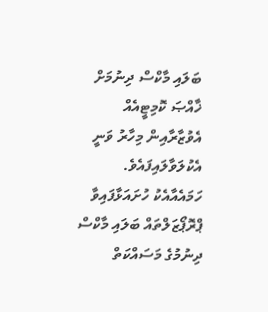ބަލައި މާކްސް ދިނުމަށް ޚާއްޞަ ކޮމިޓީއެއް އެވުޒާރާއިން މިހާރު ވަނީ އެކުލަވާލައިފައެވެ.
ހަމައެއާއެކު ހުށައަޅާފައިވާ ޕްރޮޕޯޒަލްތައް ބަލައި މާކްސް ދިނުމުގެ މަސައްކަތް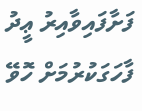ފަށާފައިވާއިރު ޢީދު ފާހަގަކުރުމަށް ހޮވޭ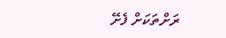ރަށްތަކަށް ފެށޭ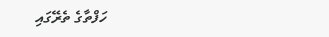ހަފްތާގެ ތެރޭގައި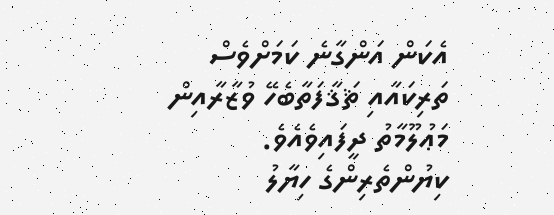އެކަން އަންގާނެ ކަމަށްވެސް ތަރިކައާއި ޘަޤާފަތާބެހޭ ވުޒާރާއިން މަޢުލޫމާތު ދީފައިވެއެވެ.
ކިޔުންތެރިންގެ ހިޔާލު